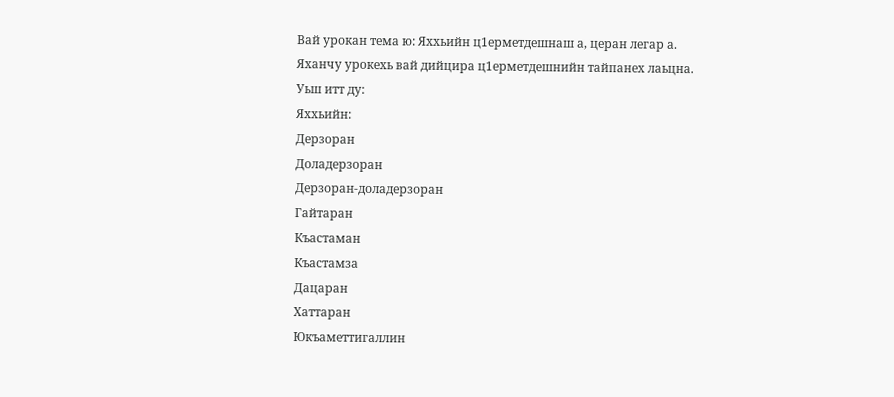Вай урокан тема ю: Яххьийн ц1ерметдешнаш а, церан легар а.
Яханчу урокехь вай дийцира ц1ерметдешнийн тайпанех лаьцна. Уьш итт ду:
Яххьийн:
Дерзоран
Доладерзоран
Дерзоран-доладерзоран
Гайтаран
Къастаман
Къастамза
Дацаран
Хаттаран
Юкъаметтигаллин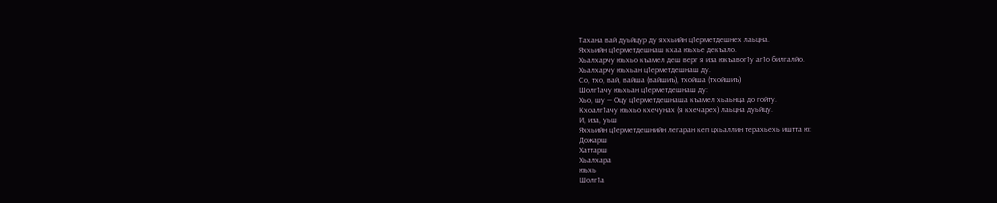Тахана вай дуьйцур ду яххьийн ц1ерметдешнех лаьцна.
Яххьийн ц1ерметдешнаш кхаа юьхье декъало.
Хьалхарчу юьхьо къамел деш верг я иза юкъавог1у аг1о билгалйо.
Хьалхарчу юьхьан ц1ерметдешнаш ду.
Со, тхо, вай, вайша (вайшиъ), тхойша (тхойшиъ)
Шолг1ачу юьхьан ц1ерметдешнаш ду:
Хьо, шу — Оцу ц1ерметдешнаша къамел хьаьнца до гойту.
Кхоалг1ачу юьхьо кхечунах (я кхечарех) лаьцна дуьйцу.
И, иза, уьш
Яххьийн ц1ерметдешнийн легаран кеп цхьаллин терахьехь иштта ю:
Дожарш
Хаттарш
Хьалхара
юьхь
Шолг1а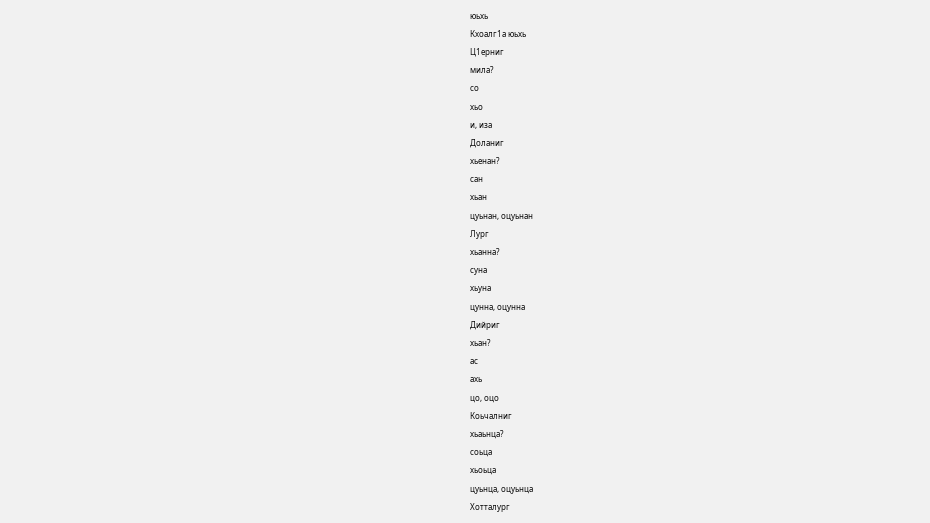юьхь
Кхоалг1а юьхь
Ц1ерниг
мила?
со
хьо
и, иза
Доланиг
хьенан?
сан
хьан
цуьнан, оцуьнан
Лург
хьанна?
суна
хьуна
цунна, оцунна
Дийриг
хьан?
ас
ахь
цо, оцо
Коьчалниг
хьаьнца?
соьца
хьоьца
цуьнца, оцуьнца
Хотталург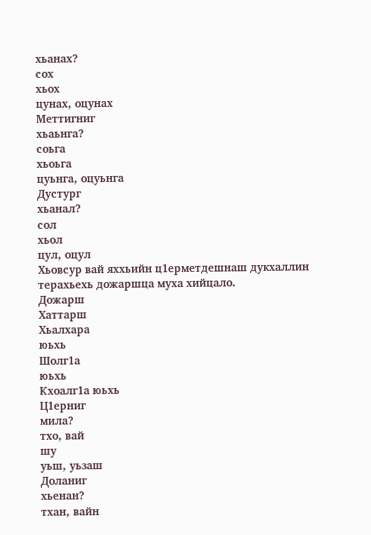хьанах?
сох
хьох
цунах, оцунах
Меттигниг
хьаьнга?
соьга
хьоьга
цуьнга, оцуьнга
Дустург
хьанал?
сол
хьол
цул, оцул
Хьовсур вай яххьийн ц1ерметдешнаш дукхаллин терахьехь дожаршца муха хийцало.
Дожарш
Хаттарш
Хьалхара
юьхь
Шолг1а
юьхь
Кхоалг1а юьхь
Ц1ерниг
мила?
тхо, вай
шу
уьш, уьзаш
Доланиг
хьенан?
тхан, вайн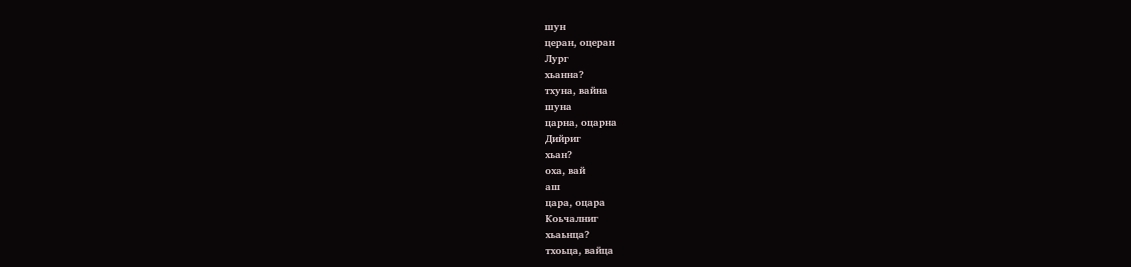шун
церан, оцеран
Лург
хьанна?
тхуна, вайна
шуна
царна, оцарна
Дийриг
хьан?
оха, вай
аш
цара, оцара
Коьчалниг
хьаьнца?
тхоьца, вайца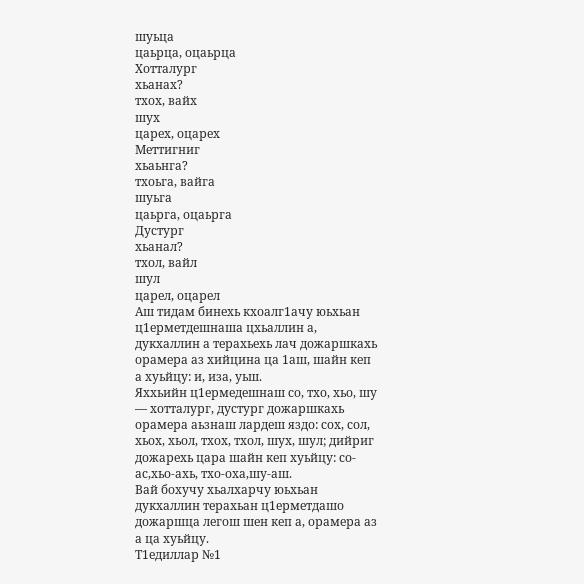шуьца
цаьрца, оцаьрца
Хотталург
хьанах?
тхох, вайх
шух
царех, оцарех
Меттигниг
хьаьнга?
тхоьга, вайга
шуьга
цаьрга, оцаьрга
Дустург
хьанал?
тхол, вайл
шул
царел, оцарел
Аш тидам бинехь кхоалг1ачу юьхьан ц1ерметдешнаша цхьаллин а, дукхаллин а терахьехь лач дожаршкахь орамера аз хийцина ца 1аш, шайн кеп а хуьйцу: и, иза, уьш.
Яххьийн ц1ермедешнаш со, тхо, хьо, шу — хотталург, дустург дожаршкахь орамера аьзнаш лардеш яздо: сох, сол, хьох, хьол, тхох, тхол, шух, шул; дийриг дожарехь цара шайн кеп хуьйцу: со-ас,хьо-ахь, тхо-оха,шу-аш.
Вай бохучу хьалхарчу юьхьан дукхаллин терахьан ц1ерметдашо дожаршца легош шен кеп а, орамера аз а ца хуьйцу.
Т1едиллар №1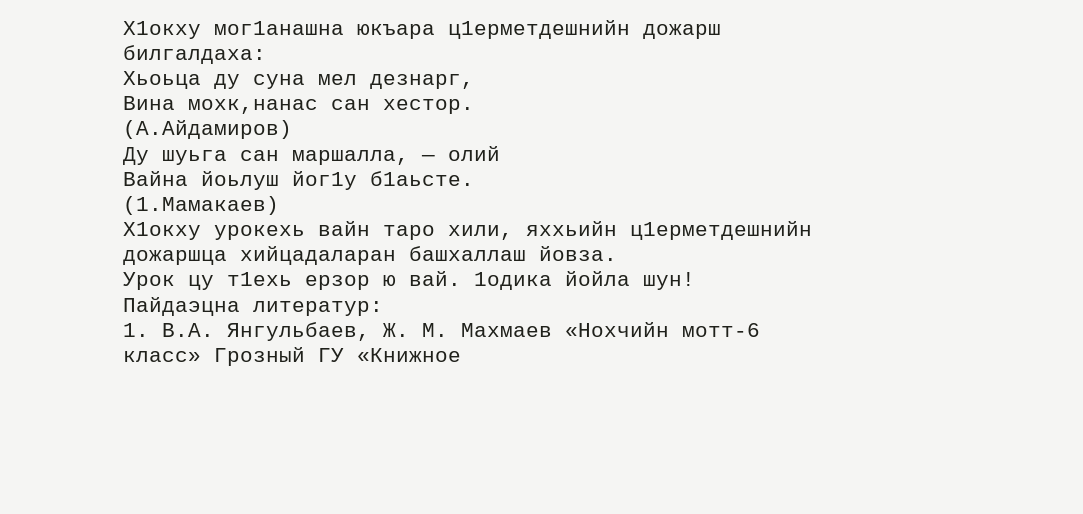Х1окху мог1анашна юкъара ц1ерметдешнийн дожарш билгалдаха:
Хьоьца ду суна мел дезнарг,
Вина мохк,нанас сан хестор.
(А.Айдамиров)
Ду шуьга сан маршалла, — олий
Вайна йоьлуш йог1у б1аьсте.
(1.Мамакаев)
Х1окху урокехь вайн таро хили, яххьийн ц1ерметдешнийн дожаршца хийцадаларан башхаллаш йовза.
Урок цу т1ехь ерзор ю вай. 1одика йойла шун!
Пайдаэцна литератур:
1. В.А. Янгульбаев, Ж. М. Махмаев «Нохчийн мотт-6 класс» Грозный ГУ «Книжное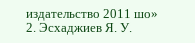издательство 2011 шо»
2. Эсхаджиев Я. У.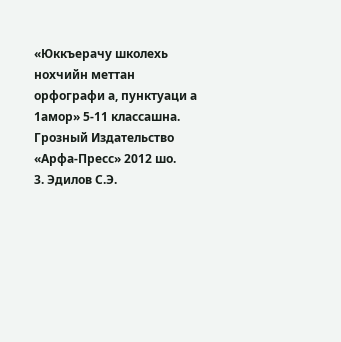«Юккъерачу школехь нохчийн меттан орфографи а, пунктуаци а 1амор» 5-11 классашна. Грозный Издательство «Арфа-Пресс» 2012 шо.
3. Эдилов С.Э.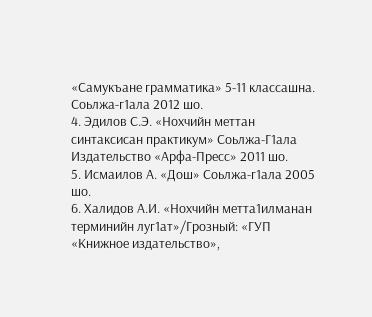«Самукъане грамматика» 5-11 классашна. Соьлжа-г1ала 2012 шо.
4. Эдилов С.Э. «Нохчийн меттан синтаксисан практикум» Соьлжа-Г1ала Издательство «Арфа-Пресс» 2011 шо.
5. Исмаилов А. «Дош» Соьлжа-г1ала 2005 шо.
6. Халидов А.И. «Нохчийн метта1илманан терминийн луг1ат»/Грозный: «ГУП «Книжное издательство»,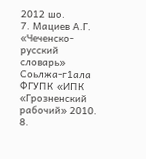2012 шо.
7. Мациев А.Г. «Чеченско-русский словарь» Соьлжа-г1ала ФГУПК «ИПК «Грозненский рабочий» 2010.
8.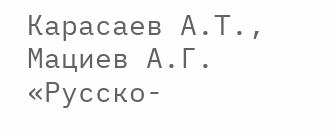Карасаев А.Т., Мациев А.Г. «Русско-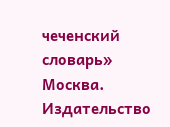чеченский словарь» Москва. Издательство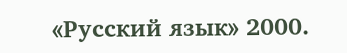«Русский язык» 2000.